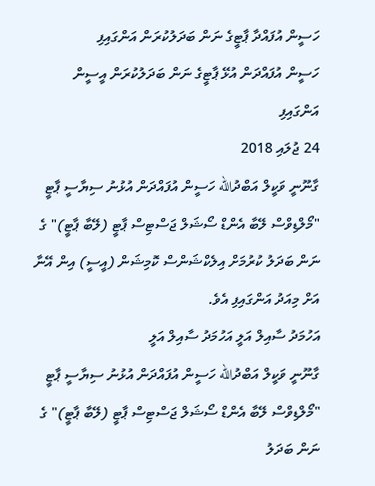ހަސީން އުފައްދާ ޕާޓީގެ ނަން ބަދަލުކުރަން އަންގައިފި
ހަސީން އުފައްދަން އުޅޭ ޕާޓީގެ ނަން ބަދަލުކުރަން އީސީން އަންގައިފި
24 ޖުލައި 2018
ގާނޫނީ ވަކީލް އަބްދުالله ހަސީން އުފައްދަން އުޅުނު ސިޔާސީ ޕާޓީ "މޯލްޑިވްސް ލޭބާ އެންޑް ސޯޝަލް ޖަސްޓިސް ޕާޓީ (ލޭބާ ޕާޓީ)" ގެ ނަން ބަދަލު ކުރުމަށް އިލެކްޝަންސް ކޮމިޝަން (އީސީ) އިން އޭނާ އަށް މިއަދު އަންގައިފި އެވެ.
އަހުމަދު ސާއިލް އަލީ އަހުމަދު ސާއިލް އަލީ
ގާނޫނީ ވަކީލް އަބްދުالله ހަސީން އުފައްދަން އުޅުނު ސިޔާސީ ޕާޓީ "މޯލްޑިވްސް ލޭބާ އެންޑް ސޯޝަލް ޖަސްޓިސް ޕާޓީ (ލޭބާ ޕާޓީ)" ގެ ނަން ބަދަލު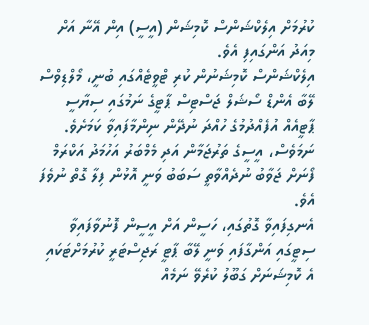ކުރުމަށް އިލެކްޝަންސް ކޮމިޝަން (އީސީ) އިން އޭނާ އަށް މިއަދު އަންގައިފި އެވެ.
އިލެކްޝަންސް ކޮމިޝަނުން ކުރި ޓްވީޓެއްގައި ބުނީ، މޯލްޑިވްސް ލޭބާ އެންޑް ސޯޝަލް ޖަސްޓިސް ޕާޓީގެ ނަމުގައި ސިޔާސީ ޕާޓީއެއް އުފެއްދުމުގެ ހުއްދަ ނުދޭން ނިންމާފައިވާ ކަމަށެވެ. ނަމަވެސް، އީސީގެ ތަރުޖަމާން އަދި މެމްބަރު އަހުމަދު އަކްރަމް ފޯނަށް ޖަވާބު ނުދެއްވާތީ ސަބަބު ވަނީ އޮޅުން ފިލާ ގޮތް ނުވެފަ އެވެ.
އެނގިފައިވާ ގޮތުގައި، ހަސީން އަށް އީސީން ފޮނުވާފައިވާ ސިޓީގައި އަންގާފައި ވަނީ ލޭބާ ޕާޓީ ރަޖިސްޓަރީ ކުރުމަށްޓަކައި އެ ކޮމިޝަނަށް ގަބޫލު ކުރެވޭ ނަމެއް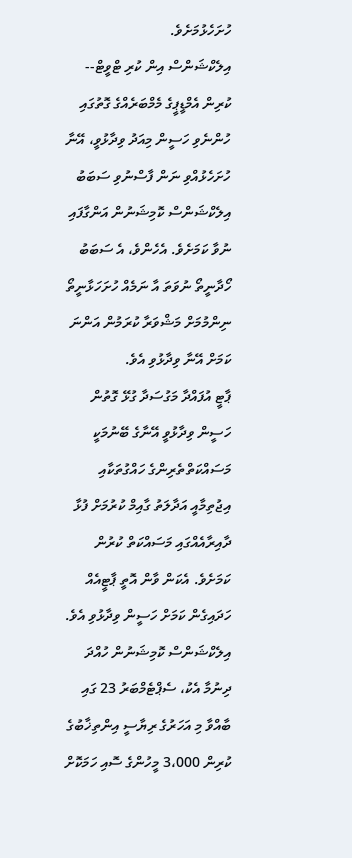ހުށަހެޅުމަށެވެ.
އިލެކްޝަންސް އިން ކުރި ޓްވީޓް--
ކުރިން އެމްޑީޕީގެ މެމްބަރެއްގެ ގޮތުގައި ހުންނެވި ހަސީން މިއަދު ވިދާޅުވީ، އޭނާ ހުށަހެޅުއްވި ނަން ފާސްނުވި ސަބަބު އިލެކްޝަންސް ކޮމިޝަނުން އަންގާފައި ނުވާ ކަމަށެވެ. އެހެންވެ، އެ ސަބަބު ހޯދާނީތޯ ނުވަތަ އާ ނަމެއް ހުށަހަޅާނީތޯ ނިންމުމަށް މަޝްވަރާ ކުރަމުން އަންނަ ކަމަށް އޭނާ ވިދާޅުވި އެވެ.
ޕާޓީ އުފައްދާ މަގުސަދާ ގުޅޭ ގޮތުން ހަސީން ވިދާޅުވީ އޭނާގެ ބޭނުމަކީ މަސައްކަތްތެރިންގެ ހައްގުތަކާއި އިޖުތިމާއީ އަދާލަތު ގާއިމް ކުރުމަށް ފުޅާ ދާއިރާއެއްގައި މަސައްކަތް ކުރުން ކަމަށެވެ. އެކަން ވާން އޮތީ ޕާޓީއެއް ހަދައިގެން ކަމަށް ހަސީން ވިދާޅުވި އެވެ.
އިލެކްޝަންސް ކޮމިޝަނުން ހުއްދަ ދިނުމާ އެކު، ސެޕްޓެމްބަރު 23 ގައި ބާއްވާ މި އަހަރުގެ ރިޔާސީ އިންތިޚާބުގެ ކުރިން 3،000 މީހުންގެ ސޮއި ހަމަކޮށް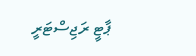ޕާޓީ ރަޖިސްޓަރީ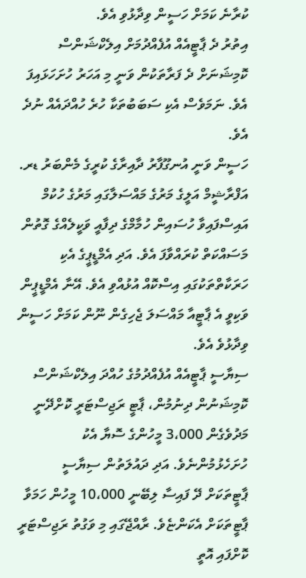ކުރާނެ ކަމަށް ހަސީން ވިދާޅުވި އެވެ.
އިތުރު ދެ ޕާޓީއެއް އުފެއްދުމަށް އިލެކްޝަންސް ކޮމިޝަނަށް ދެ ފަރާތަކުން ވަނީ މި އަހަރު ހުށަހަޅައިފަ އެވެ. ނަމަވެސް އެކި ސަބަބުތަކާ ހުރެ ހުއްދައެއް ނުދެ އެވެ.
ހަސީން ވަނީ އުނގޫފާރު ދާއިރާގެ ކުރީގެ މެންބަރު ޑރ. އަފްރާޝީމް އަލީގެ މަރުގެ މައްސަލާގައި މަރުގެ ހުކުމް އައިސްފައިވާ ހުސައިން ހުމާމްގެ ދިފާއީ ވަކީލެއްގެ ގޮތުން މަސައްކަތް ކުރައްވާފަ އެވެ. އަދި އެމްޑީޕީގެ އެކި ހަރަކާތްތަކުގައި އިސްކޮއް އުޅުއްވި އެވެ. އޭނާ އެމްޑީޕީން ވަކިވީ އެ ޕާޓީއާ މައްސަލަ ޖެހިގެން ނޫން ކަމަށް ހަސީން ވިދާޅުވެ އެވެ.
ސިޔާސީ ޕާޓީއެއް އުފެއްދުމުގެ ހުއްދަ އިލެކްޝަންސް ކޮމިޝަނުން ދިނުމުން، ޕާޓީ ރަޖިސްޓަރީ ކޮށްދޭނީ މަދުވެގެން 3،000 މީހުންގެ ސޮޔާ އެކު ހުށަހެޅުމުންނެވެ. އަދި ދައުލަތުން ސިޔާސީ ޕާޓީތަކަށް ދޭ ފައިސާ ލިބޭނީ 10،000 މީހުން ހަމަވާ ޕާޓީތަކަށް އެކަންޏެވެ. ރާއްޖޭގައި މި ވަގުތު ރަޖިސްޓަރީ ކޮށްފައި އޮތީ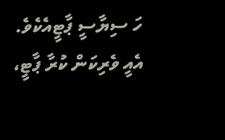ހަ ސިޔާސީ ޕާޓީއެކެވެ. އެއީ ވެރިކަން ކުރާ ޕާޓީ،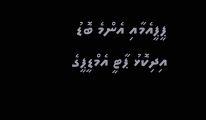ޕީޕީއެމާއި އެންމެ ބޮޑު އިދިކޮޅު ޕާޓީ އެމްޑީޕީގެ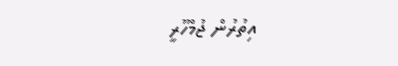އިތުރުން ޖުމްހޫރީ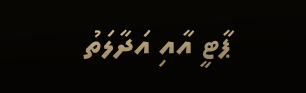ޕާޓީ އާއި އަދާލަތު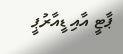ޕާޓީ އާއި ޑީއާރުޕީ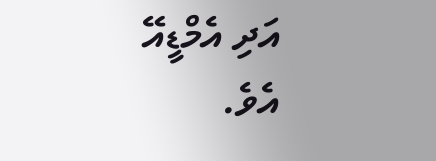އަދި އެމްޑީއޭ އެވެ.